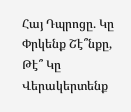Հայ Դպրոցը. Կը Փրկենք Շէ՞նքը, Թէ՞ Կը Վերակերտենք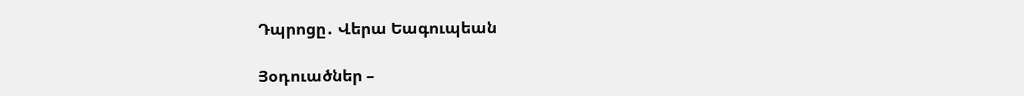Դպրոցը․ Վերա Եագուպեան

Յօդուածներ –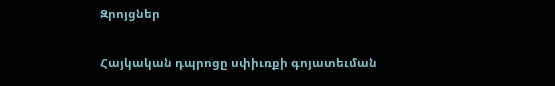Զրոյցներ

Հայկական դպրոցը սփիւռքի գոյատեւման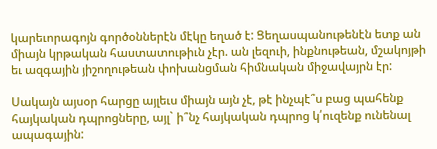կարեւորագոյն գործօններէն մէկը եղած է: Ցեղասպանութենէն ետք ան միայն կրթական հաստատութիւն չէր. ան լեզուի, ինքնութեան, մշակոյթի եւ ազգային յիշողութեան փոխանցման հիմնական միջավայրն էր:

Սակայն այսօր հարցը այլեւս միայն այն չէ, թէ ինչպէ՞ս բաց պահենք հայկական դպրոցները, այլ` ի՞նչ հայկական դպրոց կ՛ուզենք ունենալ ապագային: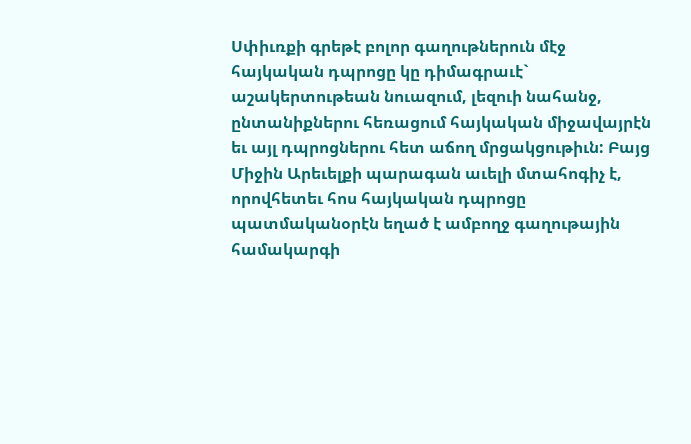Սփիւռքի գրեթէ բոլոր գաղութներուն մէջ հայկական դպրոցը կը դիմագրաւէ` աշակերտութեան նուազում, լեզուի նահանջ, ընտանիքներու հեռացում հայկական միջավայրէն եւ այլ դպրոցներու հետ աճող մրցակցութիւն: Բայց Միջին Արեւելքի պարագան աւելի մտահոգիչ է, որովհետեւ հոս հայկական դպրոցը պատմականօրէն եղած է ամբողջ գաղութային համակարգի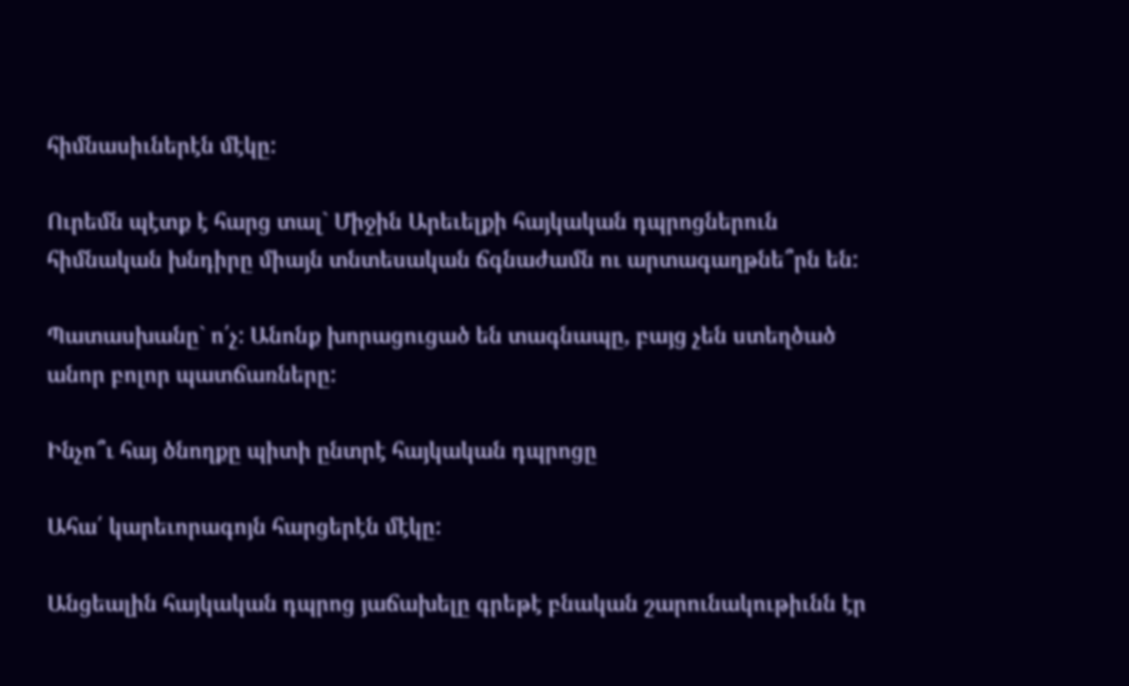հիմնասիւներէն մէկը:

Ուրեմն պէտք է հարց տալ` Միջին Արեւելքի հայկական դպրոցներուն հիմնական խնդիրը միայն տնտեսական ճգնաժամն ու արտագաղթնե՞րն են:

Պատասխանը` ո՛չ: Անոնք խորացուցած են տագնապը, բայց չեն ստեղծած անոր բոլոր պատճառները:

Ինչո՞ւ հայ ծնողքը պիտի ընտրէ հայկական դպրոցը

Ահա՛ կարեւորագոյն հարցերէն մէկը:

Անցեալին հայկական դպրոց յաճախելը գրեթէ բնական շարունակութիւնն էր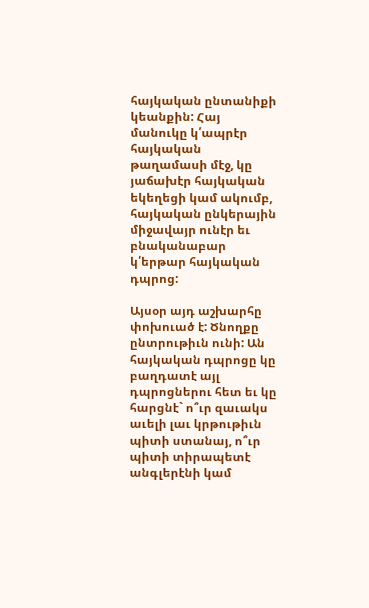հայկական ընտանիքի կեանքին: Հայ մանուկը կ՛ապրէր հայկական թաղամասի մէջ, կը յաճախէր հայկական եկեղեցի կամ ակումբ, հայկական ընկերային միջավայր ունէր եւ բնականաբար կ՛երթար հայկական դպրոց:

Այսօր այդ աշխարհը փոխուած է: Ծնողքը ընտրութիւն ունի: Ան հայկական դպրոցը կը բաղդատէ այլ դպրոցներու հետ եւ կը հարցնէ` ո՞ւր զաւակս աւելի լաւ կրթութիւն պիտի ստանայ, ո՞ւր պիտի տիրապետէ անգլերէնի կամ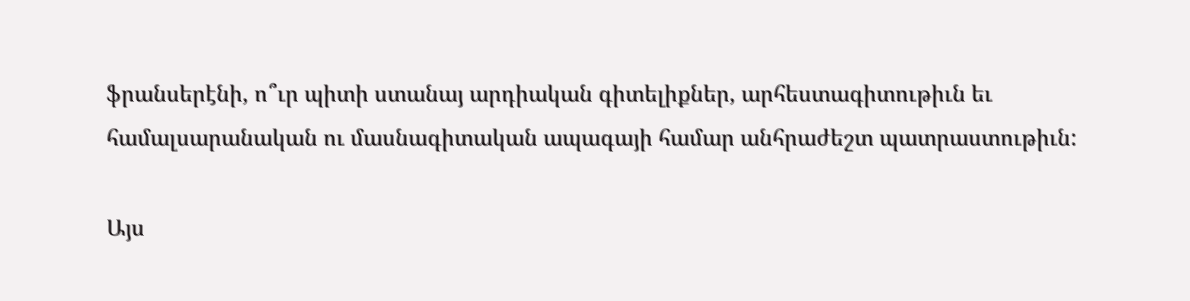ֆրանսերէնի, ո՞ւր պիտի ստանայ արդիական գիտելիքներ, արհեստագիտութիւն եւ համալսարանական ու մասնագիտական ապագայի համար անհրաժեշտ պատրաստութիւն:

Այս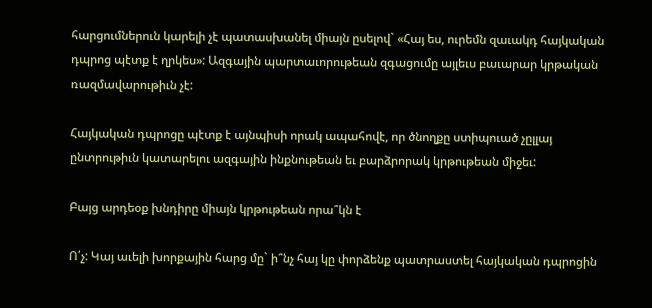հարցումներուն կարելի չէ պատասխանել միայն ըսելով` «Հայ ես, ուրեմն զաւակդ հայկական դպրոց պէտք է ղրկես»: Ազգային պարտաւորութեան զգացումը այլեւս բաւարար կրթական ռազմավարութիւն չէ:

Հայկական դպրոցը պէտք է այնպիսի որակ ապահովէ, որ ծնողքը ստիպուած չըլլայ ընտրութիւն կատարելու ազգային ինքնութեան եւ բարձրորակ կրթութեան միջեւ:

Բայց արդեօք խնդիրը միայն կրթութեան որա՞կն է

Ո՛չ: Կայ աւելի խորքային հարց մը` ի՞նչ հայ կը փորձենք պատրաստել հայկական դպրոցին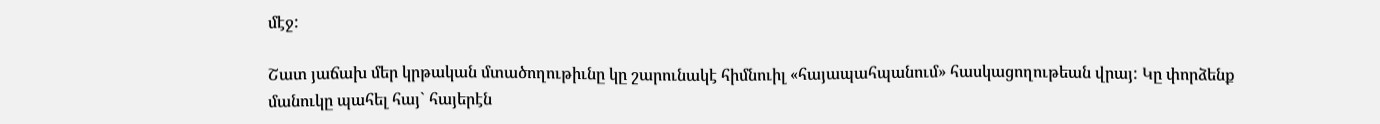մէջ:

Շատ յաճախ մեր կրթական մտածողութիւնը կը շարունակէ հիմնուիլ «հայապահպանում» հասկացողութեան վրայ: Կը փորձենք մանուկը պահել հայ` հայերէն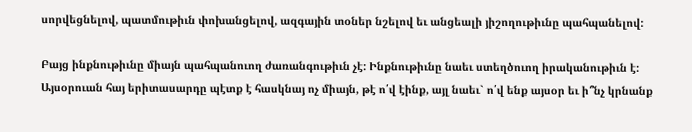սորվեցնելով, պատմութիւն փոխանցելով, ազգային տօներ նշելով եւ անցեալի յիշողութիւնը պահպանելով:

Բայց ինքնութիւնը միայն պահպանուող ժառանգութիւն չէ: Ինքնութիւնը նաեւ ստեղծուող իրականութիւն է: Այսօրուան հայ երիտասարդը պէտք է հասկնայ ոչ միայն, թէ ո՛վ էինք, այլ նաեւ` ո՛վ ենք այսօր եւ ի՞նչ կրնանք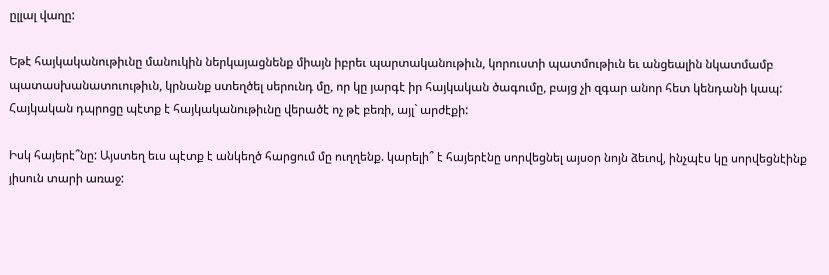ըլլալ վաղը:

Եթէ հայկականութիւնը մանուկին ներկայացնենք միայն իբրեւ պարտականութիւն, կորուստի պատմութիւն եւ անցեալին նկատմամբ պատասխանատուութիւն, կրնանք ստեղծել սերունդ մը, որ կը յարգէ իր հայկական ծագումը, բայց չի զգար անոր հետ կենդանի կապ: Հայկական դպրոցը պէտք է հայկականութիւնը վերածէ ոչ թէ բեռի, այլ` արժէքի:

Իսկ հայերէ՞նը: Այստեղ եւս պէտք է անկեղծ հարցում մը ուղղենք. կարելի՞ է հայերէնը սորվեցնել այսօր նոյն ձեւով, ինչպէս կը սորվեցնէինք յիսուն տարի առաջ: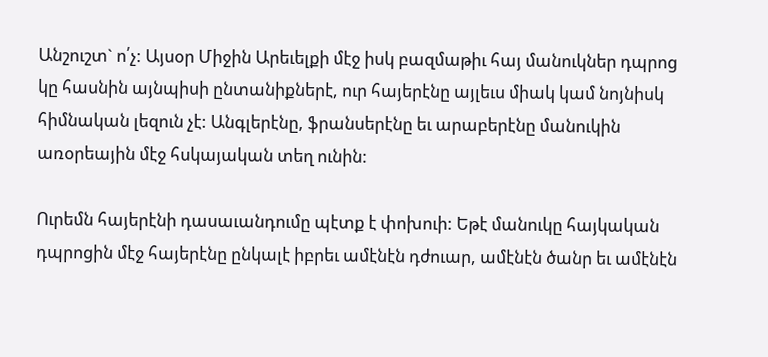Անշուշտ` ո՛չ: Այսօր Միջին Արեւելքի մէջ իսկ բազմաթիւ հայ մանուկներ դպրոց կը հասնին այնպիսի ընտանիքներէ, ուր հայերէնը այլեւս միակ կամ նոյնիսկ հիմնական լեզուն չէ: Անգլերէնը, ֆրանսերէնը եւ արաբերէնը մանուկին առօրեային մէջ հսկայական տեղ ունին:

Ուրեմն հայերէնի դասաւանդումը պէտք է փոխուի: Եթէ մանուկը հայկական դպրոցին մէջ հայերէնը ընկալէ իբրեւ ամէնէն դժուար, ամէնէն ծանր եւ ամէնէն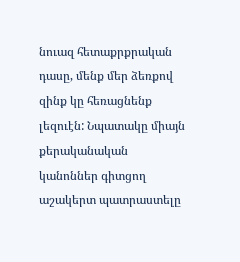նուազ հետաքրքրական դասը, մենք մեր ձեռքով զինք կը հեռացնենք լեզուէն: Նպատակը միայն քերականական կանոններ գիտցող աշակերտ պատրաստելը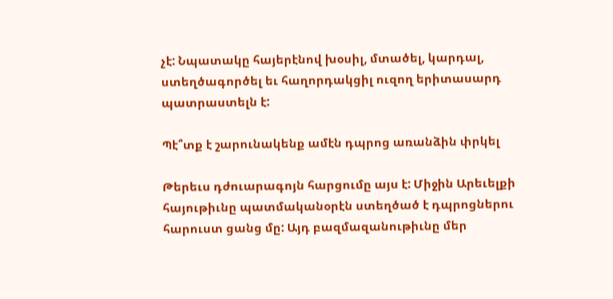չէ: Նպատակը հայերէնով խօսիլ, մտածել, կարդալ, ստեղծագործել եւ հաղորդակցիլ ուզող երիտասարդ պատրաստելն է:

Պէ՞տք է շարունակենք ամէն դպրոց առանձին փրկել

Թերեւս դժուարագոյն հարցումը այս է: Միջին Արեւելքի հայութիւնը պատմականօրէն ստեղծած է դպրոցներու հարուստ ցանց մը: Այդ բազմազանութիւնը մեր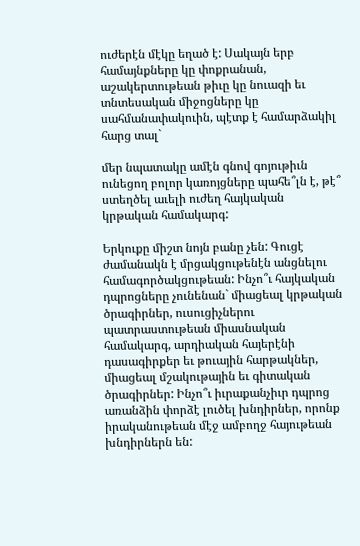ուժերէն մէկը եղած է: Սակայն երբ համայնքները կը փոքրանան, աշակերտութեան թիւը կը նուազի եւ տնտեսական միջոցները կը սահմանափակուին, պէտք է համարձակիլ հարց տալ`

մեր նպատակը ամէն գնով գոյութիւն ունեցող բոլոր կառոյցները պահե՞լն է, թէ՞ ստեղծել աւելի ուժեղ հայկական կրթական համակարգ:

Երկուքը միշտ նոյն բանը չեն: Գուցէ ժամանակն է մրցակցութենէն անցնելու համագործակցութեան: Ինչո՞ւ հայկական դպրոցները չունենան` միացեալ կրթական ծրագիրներ, ուսուցիչներու պատրաստութեան միասնական համակարգ, արդիական հայերէնի դասագիրքեր եւ թուային հարթակներ, միացեալ մշակութային եւ գիտական ծրագիրներ: Ինչո՞ւ իւրաքանչիւր դպրոց առանձին փորձէ լուծել խնդիրներ, որոնք իրականութեան մէջ ամբողջ հայութեան խնդիրներն են: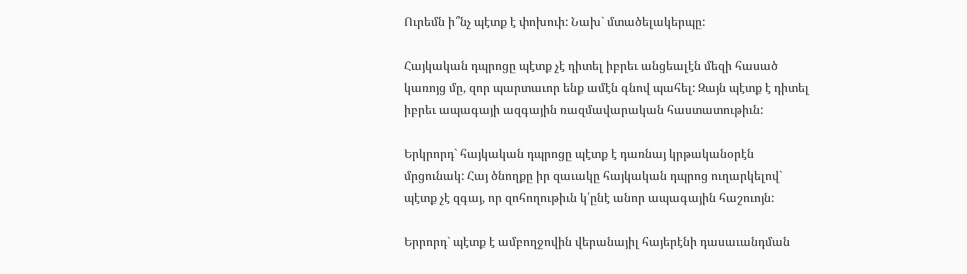Ուրեմն ի՞նչ պէտք է փոխուի: Նախ` մտածելակերպը:

Հայկական դպրոցը պէտք չէ դիտել իբրեւ անցեալէն մեզի հասած կառոյց մը, զոր պարտաւոր ենք ամէն գնով պահել: Զայն պէտք է դիտել իբրեւ ապագայի ազգային ռազմավարական հաստատութիւն:

Երկրորդ` հայկական դպրոցը պէտք է դառնայ կրթականօրէն մրցունակ: Հայ ծնողքը իր զաւակը հայկական դպրոց ուղարկելով` պէտք չէ զգայ, որ զոհողութիւն կ՛ընէ անոր ապագային հաշուոյն:

Երրորդ` պէտք է ամբողջովին վերանայիլ հայերէնի դասաւանդման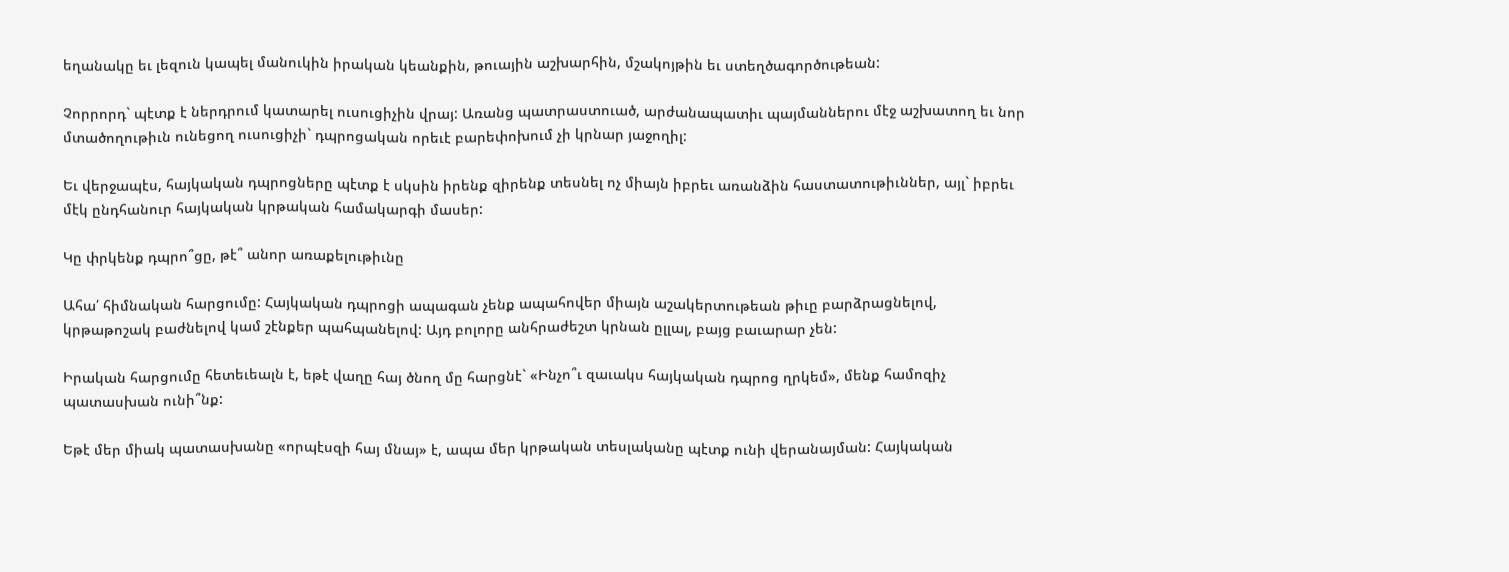եղանակը եւ լեզուն կապել մանուկին իրական կեանքին, թուային աշխարհին, մշակոյթին եւ ստեղծագործութեան:

Չորրորդ` պէտք է ներդրում կատարել ուսուցիչին վրայ: Առանց պատրաստուած, արժանապատիւ պայմաններու մէջ աշխատող եւ նոր մտածողութիւն ունեցող ուսուցիչի` դպրոցական որեւէ բարեփոխում չի կրնար յաջողիլ:

Եւ վերջապէս, հայկական դպրոցները պէտք է սկսին իրենք զիրենք տեսնել ոչ միայն իբրեւ առանձին հաստատութիւններ, այլ` իբրեւ մէկ ընդհանուր հայկական կրթական համակարգի մասեր:

Կը փրկենք դպրո՞ցը, թէ՞ անոր առաքելութիւնը

Ահա՛ հիմնական հարցումը: Հայկական դպրոցի ապագան չենք ապահովեր միայն աշակերտութեան թիւը բարձրացնելով, կրթաթոշակ բաժնելով կամ շէնքեր պահպանելով: Այդ բոլորը անհրաժեշտ կրնան ըլլալ, բայց բաւարար չեն:

Իրական հարցումը հետեւեալն է, եթէ վաղը հայ ծնող մը հարցնէ` «Ինչո՞ւ զաւակս հայկական դպրոց ղրկեմ», մենք համոզիչ պատասխան ունի՞նք:

Եթէ մեր միակ պատասխանը «որպէսզի հայ մնայ» է, ապա մեր կրթական տեսլականը պէտք ունի վերանայման: Հայկական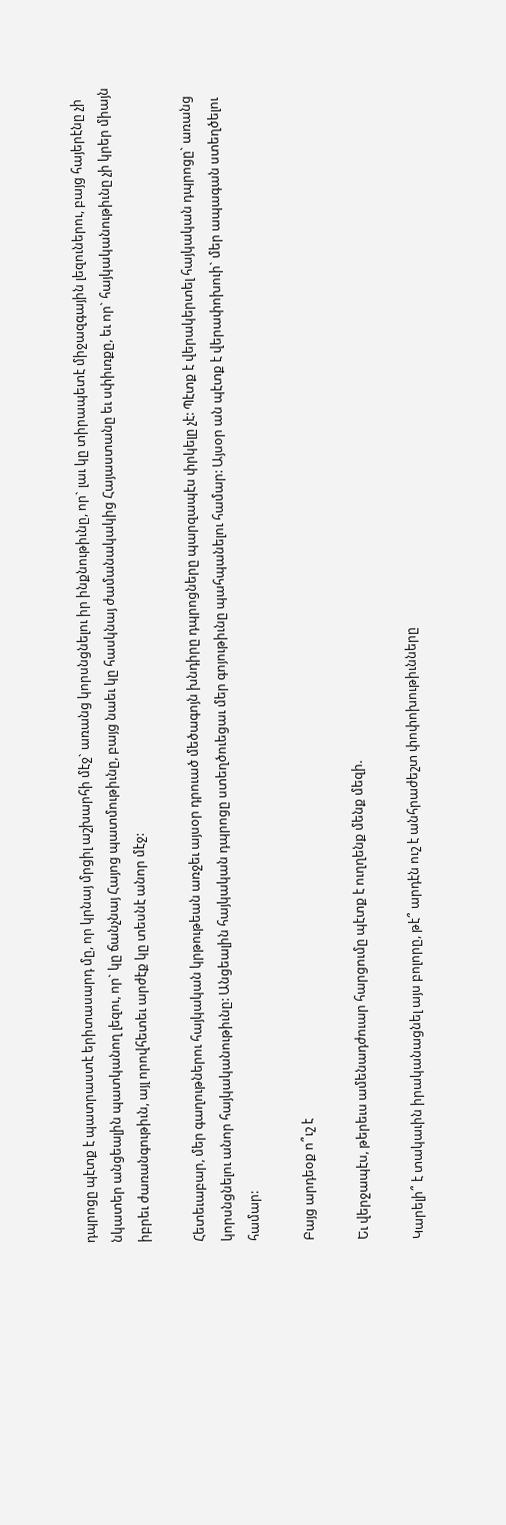դպրոցը պէտք է պատրաստէ երիտասարդ մը, որ կրնայ մրցիլ աշխարհի մէջ` առանց կորսնցնելու իր ինքնութիւնը, որ` լաւ կը տիրապետէ միջազգային լեզուներու, բայց հայերէնը չի նկատեր անցեալին պատկանող լեզու, որ` կը ճանչնայ Հայոց պատմութիւնը, բայց նաեւ կը հասկնայ ժամանակակից Հայաստանը եւ սփիւռքը, եւ որ` հայկականութիւնը չի կրեր միայն իբրեւ ժառանգութիւն, այլ որովհետեւ արժէք կը տեսնէ անոր մէջ:

Հետեւաբար, մեր գաղութներու հայկական կրթութեան առջեւ այսօր դրուած մեծագոյն խնդիրը դպրոցները պարզապէս փրկելը չէ: Պէտք է վերակերտել հայկական դպրոցը` առանց կորսնցնելու անոր հայկականութիւնը: Անցեալին հայկական դպրոցը ստեղծուեցաւ մեր գոյութիւնը պահպանելու համար: Այսօր ան պէտք է վերափոխուի` մեր ապագան ստեղծելու համար:

Բայց արդեօք ո՞ւշ է

Եւ վերջապէս, թերեւս ամենադժուար հարցումը պէտք է ուղղենք մենք մեզի.

Կարելի՞ է տակաւին իրականացնել այս բոլորը, թէ՞ արդէն ուշ է անհրաժեշտ փոփոխութիւնները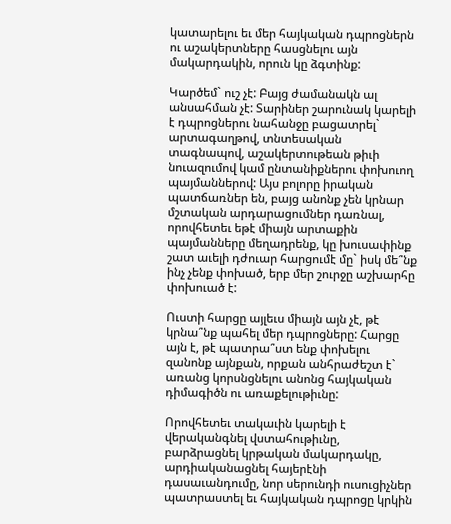կատարելու եւ մեր հայկական դպրոցներն ու աշակերտները հասցնելու այն մակարդակին, որուն կը ձգտինք:

Կարծեմ` ուշ չէ: Բայց ժամանակն ալ անսահման չէ: Տարիներ շարունակ կարելի է դպրոցներու նահանջը բացատրել` արտագաղթով, տնտեսական տագնապով, աշակերտութեան թիւի նուազումով կամ ընտանիքներու փոխուող պայմաններով: Այս բոլորը իրական պատճառներ են, բայց անոնք չեն կրնար մշտական արդարացումներ դառնալ, որովհետեւ եթէ միայն արտաքին պայմանները մեղադրենք, կը խուսափինք շատ աւելի դժուար հարցումէ մը` իսկ մե՞նք ինչ չենք փոխած, երբ մեր շուրջը աշխարհը փոխուած է:

Ուստի հարցը այլեւս միայն այն չէ, թէ կրնա՞նք պահել մեր դպրոցները: Հարցը այն է, թէ պատրա՞ստ ենք փոխելու զանոնք այնքան, որքան անհրաժեշտ է` առանց կորսնցնելու անոնց հայկական դիմագիծն ու առաքելութիւնը:

Որովհետեւ տակաւին կարելի է վերականգնել վստահութիւնը, բարձրացնել կրթական մակարդակը, արդիականացնել հայերէնի դասաւանդումը, նոր սերունդի ուսուցիչներ պատրաստել եւ հայկական դպրոցը կրկին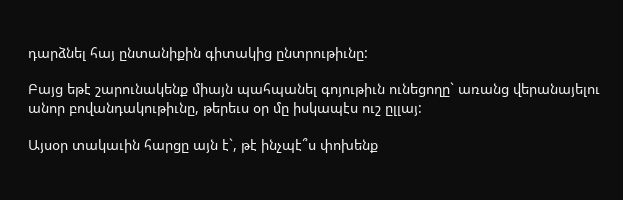դարձնել հայ ընտանիքին գիտակից ընտրութիւնը:

Բայց եթէ շարունակենք միայն պահպանել գոյութիւն ունեցողը` առանց վերանայելու անոր բովանդակութիւնը, թերեւս օր մը իսկապէս ուշ ըլլայ:

Այսօր տակաւին հարցը այն է`, թէ ինչպէ՞ս փոխենք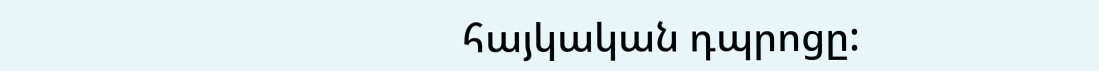հայկական դպրոցը: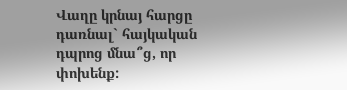Վաղը կրնայ հարցը դառնալ` հայկական դպրոց մնա՞ց, որ փոխենք: